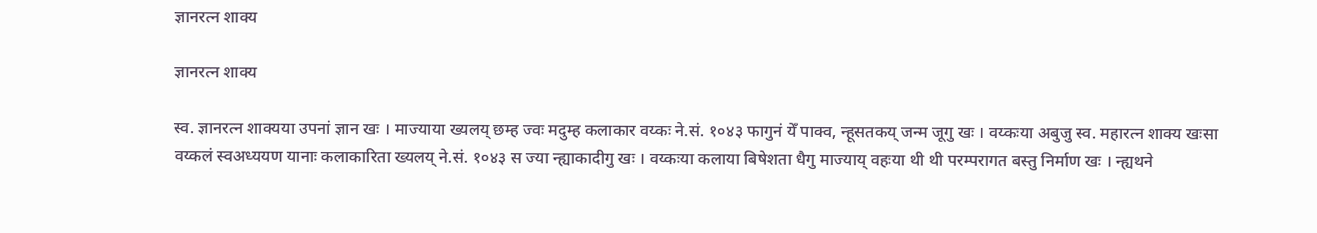ज्ञानरत्न शाक्य

ज्ञानरत्न शाक्य

स्व. ज्ञानरत्न शाक्यया उपनां ज्ञान खः । माज्याया ख्यलय् छम्ह ज्वः मदुम्ह कलाकार वय्कः ने.सं. १०४३ फागुनं येँ पाक्व, न्हूसतकय् जन्म जूगु खः । वय्कःया अबुजु स्व. महारत्न शाक्य खःसा वय्कलं स्वअध्ययण यानाः कलाकारिता ख्यलय् ने.सं. १०४३ स ज्या न्ह्याकादीगु खः । वय्कःया कलाया बिषेशता धैगु माज्याय् वहःया थी थी परम्परागत बस्तु निर्माण खः । न्ह्यथने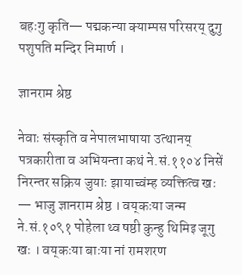बहःगु कृति— पद्मकन्या क्याम्पस परिसरय् दुगु पशुपति मन्दिर निमार्ण ।

ज्ञानराम श्रेष्ठ

नेवाः संस्कृति व नेपालभाषाया उत्थानय् पत्रकारीता व अभियन्ता कथं ने.सं.११०४ निसें निरन्तर सक्रिय जुयाः झायाच्वंम्ह व्यक्तित्व खः — भाजु ज्ञानराम श्रेष्ठ । वय्‌कःया जन्म ने.सं.१०९१ पोहेला थ्व षष्ठी कुन्हु थिमिइ जूगु खः । वय्‌कःया बाःया नां रामशरण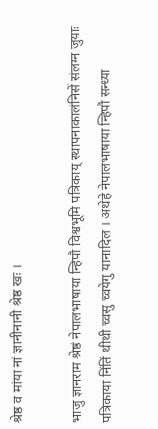श्रेष्ठ व मांया नां ज्ञानीनानी श्रेष्ठ खः ।

भाजु ज्ञानराम श्रेष्ठं नेपालभाषाया न्हिपौ विश्वभूमि पत्रिकाय् स्थापनाकालंनिसें संलग्न जुयाः पत्रिकाया निंतिं थीथी च्वसु च्वयेगु यानादिल । अथेहे नेपालभाषाया न्हिपौ सन्ध्या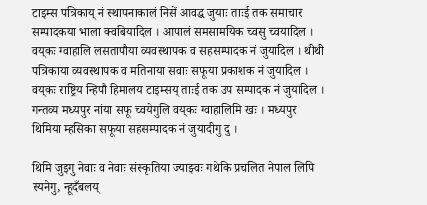टाइम्स पत्रिकाय् नं स्थापनाकालं निसें आवद्ध जुयाः ताःई तक समाचार सम्पादकया भाला क्वबियादिल । आपालं समसामयिक च्वसु च्वयादिल । वय्‌कः ग्वाहालि लसतापौया व्यवस्थापक व सहसम्पादक नं जुयादिल । थीथी पत्रिकाया व्यवस्थापक व मतिनाया सवाः सफूया प्रकाशक नं जुयादिल । वय्‌कः राष्ट्रिय न्हिपौ हिमालय टाइम्सय् ताःई तक उप सम्पादक नं जुयादिल । गन्तव्य मध्यपुर नांया सफू च्वयेगुलि वय्‌कः ग्वाहालिमि खः । मध्यपुर थिमिया म्हसिका सफूया सहसम्पादक नं जुयादीगु दु ।

थिमि जुइगु नेवाः व नेवाः संस्कृतिया ज्याझ्वः गथेकि प्रचलित नेपाल लिपि स्यनेगु, न्हूदँबलय्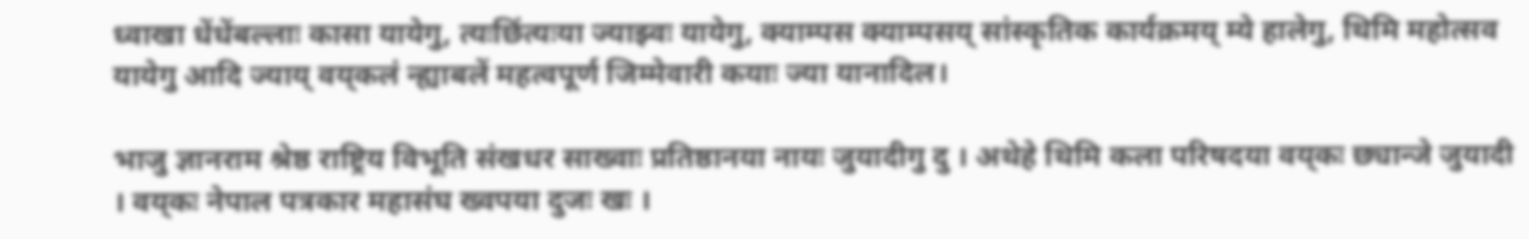ध्वाखा धेंधेंबल्लाः कासा यायेगु, त्यःछिंत्यःया ज्याझ्वः यायेगु, क्याम्पस क्याम्पसय् सांस्कृतिक कार्यक्रमय् म्ये हालेगु, थिमि महोत्सव यायेगु आदि ज्याय् वय्‌कलं न्ह्याबलें महत्वपूर्ण जिम्मेवारी कयाः ज्या यानादिल।

भाजु ज्ञानराम श्रेष्ठ राष्ट्रिय विभूति संखधर साख्वाः प्रतिष्ठानया नायः जुयादीगु दु । अथेहे थिमि कला परिषदया वय्‌कः छ्यान्जे जुयादी । वय्‌कः नेपाल पत्रकार महासंघ ख्वपया दुजः खः ।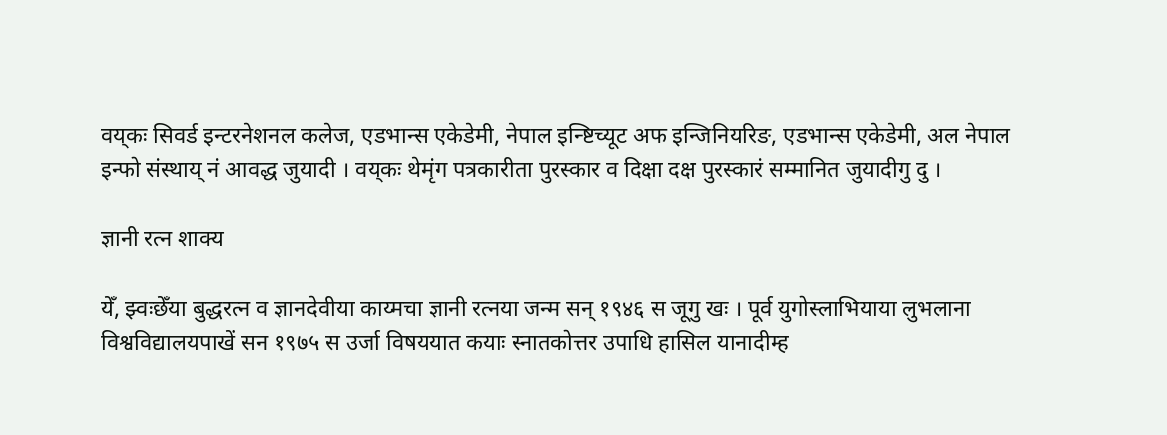वय्‌कः सिवर्ड इन्टरनेशनल कलेज, एडभान्स एकेडेमी, नेपाल इन्ष्टिच्यूट अफ इन्जिनियरिङ, एडभान्स एकेडेमी, अल नेपाल इन्फो संस्थाय् नं आवद्ध जुयादी । वय्‌कः थेमृंग पत्रकारीता पुरस्कार व दिक्षा दक्ष पुरस्कारं सम्मानित जुयादीगु दु ।

ज्ञानी रत्न शाक्य

येँ, झ्वःछेँया बुद्धरत्न व ज्ञानदेवीया काय्मचा ज्ञानी रत्नया जन्म सन् १९४६ स जूगु खः । पूर्व युगोस्लाभियाया लुभलाना विश्वविद्यालयपाखें सन १९७५ स उर्जा विषययात कयाः स्नातकोत्तर उपाधि हासिल यानादीम्ह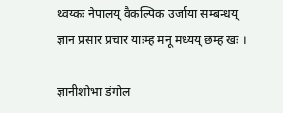थ्वय्कः नेपालय् वैकल्पिक उर्जाया सम्बन्धय् ज्ञान प्रसार प्रचार याःम्ह मनू मध्यय् छम्ह खः ।

ज्ञानीशोभा डंगोल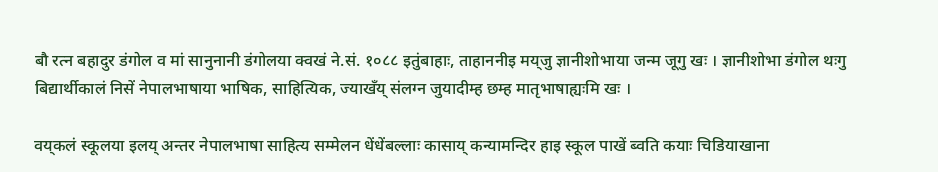बौ रत्न बहादुर डंगोल व मां सानुनानी डंगोलया क्वखं ने.सं. १०८८ इतुंबाहाः, ताहाननीइ मय्‌जु ज्ञानीशोभाया जन्म जूगु खः । ज्ञानीशोभा डंगोल थःगु बिद्यार्थीकालं निसें नेपालभाषाया भाषिक, साहित्यिक, ज्याखँय् संलग्न जुयादीम्ह छम्ह मातृभाषाह्यःमि खः ।

वय्‌कलं स्कूलया इलय् अन्तर नेपालभाषा साहित्य सम्मेलन धेंधेंबल्लाः कासाय् कन्यामन्दिर हाइ स्कूल पाखें ब्वति कयाः चिडियाखाना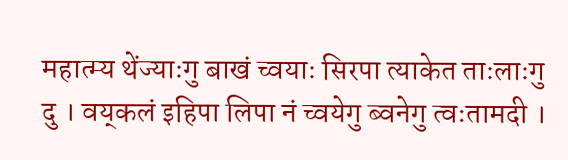महात्म्य थेंज्याःगु बाखं च्वयाः सिरपा त्याकेत ताःलाःगु दु । वय्‌कलं इहिपा लिपा नं च्वयेगु ब्वनेगु त्वःतामदी ।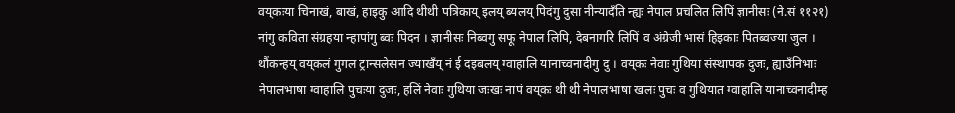वय्‌कःया चिनाखं, बाखं, हाइकु आदि थीथी पत्रिकाय् इलय् ब्यलय् पिदंगु दुसा नीन्यादँति न्ह्यः नेपाल प्रचलित लिपिं ज्ञानीसः (ने.सं ११२१) नांगु कविता संग्रहया न्हापांगु ब्वः पिदन । ज्ञानीसः निब्वगु सफू नेपाल लिपि, देबनागरि लिपिं व अंग्रेजी भासं हिइकाः पितब्वज्या जुल । थौंकन्हय् वय्‌कलं गुगल ट्रान्सलेसन ज्याखँय् नं ई दइबलय् ग्वाहालि यानाच्वनादीगु दु । वय्‌कः नेवाः गुथिया संस्थापक दुजः, ह्याउँनिभाः नेपालभाषा ग्वाहालि पुचःया दुजः, हलिं नेवाः गुथिया जःखः नापं वय्‌कः थी थी नेपालभाषा खलः पुचः व गुथियात ग्वाहालि यानाच्वनादीम्ह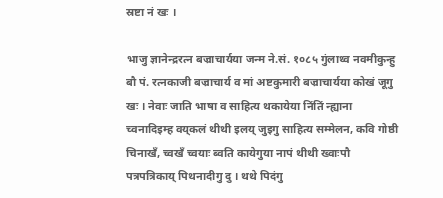स्रष्टा नं खः ।

भाजु ज्ञानेन्द्ररत्न बज्राचार्यया जन्म ने.सं. १०८५ गुंलाथ्व नवमीकुन्हु बौ पं. रत्नकाजी बज्राचार्य व मां अष्टकुमारी बज्राचार्यया कोखं जूगु खः । नेवाः जाति भाषा व साहित्य थकायेया निंतिं न्ह्याना च्वनादिइम्ह वय्‌कलं थीथी इलय् जुइगु साहित्य सम्मेलन, कवि गोष्ठी चिनाखँ, च्वखँ च्वयाः ब्वति कायेगुया नापं थीथी ख्वाःपौ पत्रपत्रिकाय् पिथनादीगु दु । थथे पिदंगु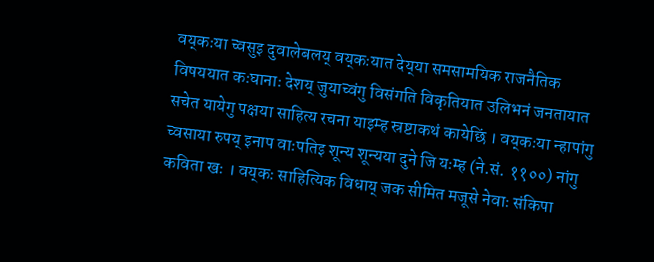वय्‌कःया च्वसुइ दुवालेबलय् वय्‌कःयात देय्‌या समसामयिक राजनैतिक विषययात कःघानाः देशय् जुयाच्वंगु विसंगति विकृतियात उलिभनं जनतायात सचेत यायेगु पक्षया साहित्य रचना याइम्ह स्रष्टाकथं कायेछिं । वय्‌कःया न्हापांगु च्वसाया रुपय् इनाप वाःपतिइ शून्य शून्यया दुने जि यःम्ह (ने.सं. ११००) नांगु कविता खः । वय्‌कः साहित्यिक विधाय् जक सीमित मजूसे नेवाः संकिपा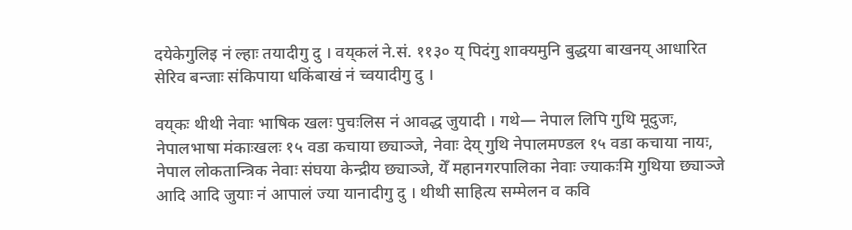दयेकेगुलिइ नं ल्हाः तयादीगु दु । वय्‌कलं ने.सं. ११३० य् पिदंगु शाक्यमुनि बुद्धया बाखनय् आधारित सेरिव बन्जाः संकिपाया धकिंबाखं नं च्वयादीगु दु ।

वय्‌कः थीथी नेवाः भाषिक खलः पुचःलिस नं आवद्ध जुयादी । गथे— नेपाल लिपि गुथि मूदुजः, नेपालभाषा मंकाःखलः १५ वडा कचाया छ्याञ्जे, नेवाः देय् गुथि नेपालमण्डल १५ वडा कचाया नायः, नेपाल लोकतान्त्रिक नेवाः संघया केन्द्रीय छ्याञ्जे, येँ महानगरपालिका नेवाः ज्याकःमि गुथिया छ्याञ्जे आदि आदि जुयाः नं आपालं ज्या यानादीगु दु । थीथी साहित्य सम्मेलन व कवि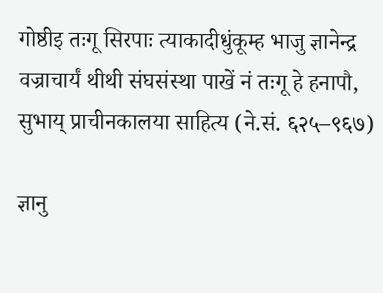गोष्ठीइ तःगू सिरपाः त्याकादीधुंकूम्ह भाजु ज्ञानेन्द्र वज्राचार्यं थीथी संघसंस्था पाखें नं तःगू हे हनापौ, सुभाय् प्राचीनकालया साहित्य (ने.सं. ६२५–९६७)

ज्ञानु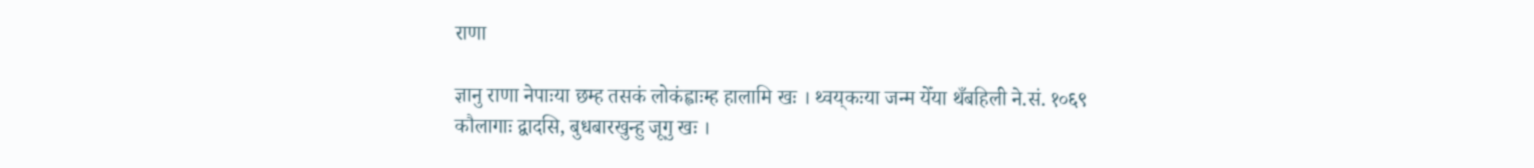राणा

ज्ञानु राणा नेपाःया छम्ह तसकं लोकंह्वाःम्ह हालामि खः । थ्वय्‌कःया जन्म येँया थँबहिली ने.सं. १०६९ कौलागाः द्वादसि, बुधबारखुन्हु जूगु खः ।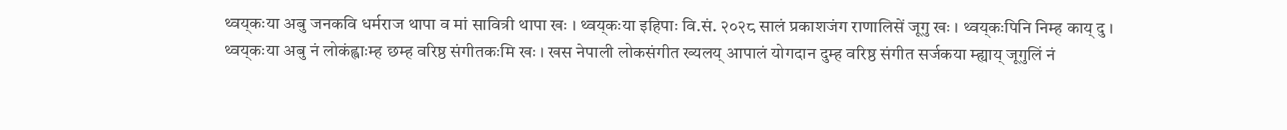थ्वय्‌कःया अबु जनकवि धर्मराज थापा व मां सावित्री थापा खः । थ्वय्‌कःया इहिपाः वि.सं. २०२८ सालं प्रकाशजंग राणालिसें जूगु खः । थ्वय्‌कःपिनि निम्ह काय्‌ दु ।
थ्वय्‌कःया अबु नं लोकंह्वाःम्ह छम्ह वरिष्ठ संगीतकःमि खः । खस नेपाली लोकसंगीत ख्यलय्‌ आपालं योगदान दुम्ह वरिष्ठ संगीत सर्जकया म्ह्याय्‌ जूगुलिं नं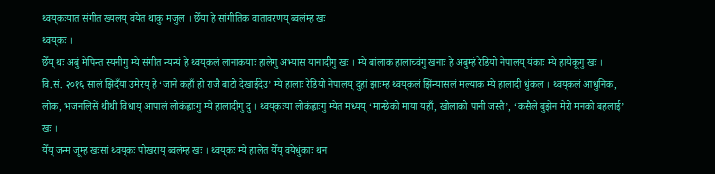थ्वय्‌कःयात संगीत ख्यलय्‌ वयेत थाकु मजुल । छेँया हे सांगीतिक वातावरणय्‌ ब्वलंम्ह खः
थ्वय्‌कः ।
छेँय्‌ थः अबुं मेपिन्त स्यनीगु म्ये संगीत न्यन्यं हे थ्वय्‌कलं लानाकयाः हालेगु अभ्यास यानादीगु खः । म्ये बांलाक हालाच्वंगु खनाः हे अबुम्हं रेडियो नेपालय्‌ यंकाः म्ये हायेकूगु खः । वि.सं. २०१६ सालं झिदँया उमेरय्‌ हे ‘जाने कहाँ हो राजै बाटो देखाईदेउ’ म्ये हालाः रेडियो नेपालय्‌ दुहां झाःम्ह थ्वय्‌कलं झिंन्यासलं मल्याक म्ये हालादी धुंकल । थ्वय्‌कलं आधुनिक, लोक, भजनलिसें थीथी विधाय्‌ आपालं लोकंह्वाःगु म्ये हालादीगु दु । थ्वय्‌कःया लोकंह्वाःगु म्येत मध्यय्‌ ‘मान्छेको माया यहाँ, खोलाको पानी जस्तै’, ‘कसैले बुझेन मेरो मनको बहलाई’ खः ।
येँय्‌ जन्म जूम्ह खःसां थ्वय्‌कः पोखराय्‌ ब्वलंम्ह खः । थ्वय्‌कः म्ये हालेत येँय्‌ वयेधुंकाः थन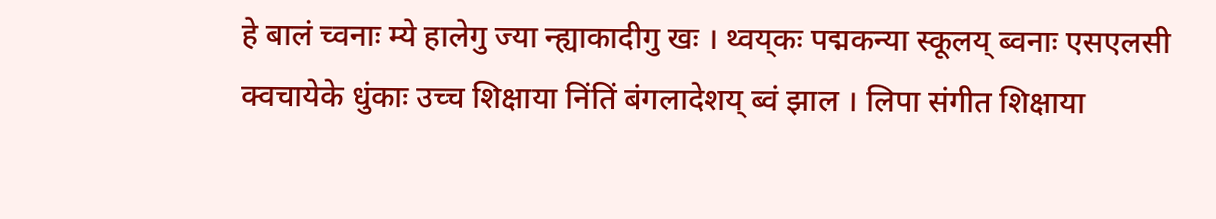हे बालं च्वनाः म्ये हालेगु ज्या न्ह्याकादीगु खः । थ्वय्‌कः पद्मकन्या स्कूलय्‌ ब्वनाः एसएलसी क्वचायेके धुंकाः उच्च शिक्षाया निंतिं बंगलादेशय्‌ ब्वं झाल । लिपा संगीत शिक्षाया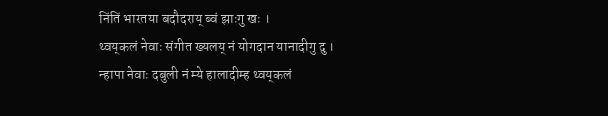निंतिं भारतया बदौदराय्‌ ब्वं झाःगु खः ।
थ्वय्‌कलं नेवाः संगीत ख्यलय्‌ नं योगदान यानादीगु दु । न्हापा नेवाः दबुली नं म्ये हालादीम्ह थ्वय्‌कलं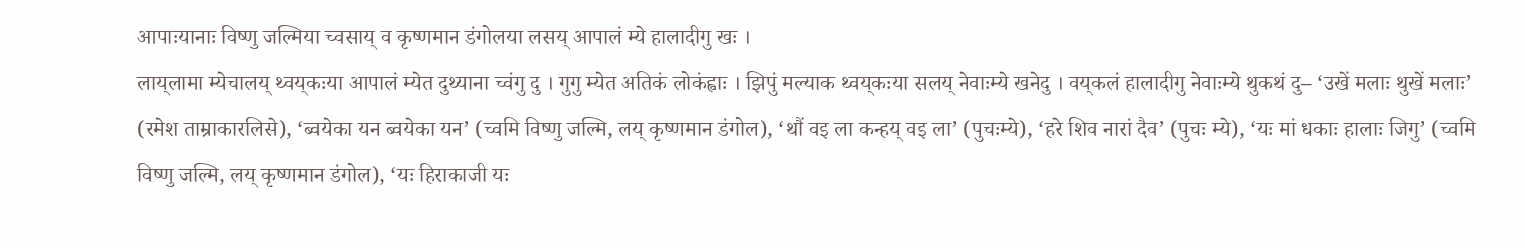आपाःयानाः विष्णु जल्मिया च्वसाय्‌ व कृष्णमान डंगोलया लसय्‌ आपालं म्ये हालादीगु खः ।
लाय्‌लामा म्येचालय्‌ थ्वय्‌कःया आपालं म्येत दुथ्याना च्वंगु दु । गुगु म्येत अतिकं लोकंह्वाः । झिपुं मल्याक थ्वय्‌कःया सलय्‌ नेवाःम्ये खनेदु । वय्‌कलं हालादीगु नेवाःम्ये थुकथं दु– ‘उखें मलाः थुखें मलाः’ (रमेश ताम्राकारलिसे), ‘ब्वयेका यन ब्वयेका यन’ (च्वमि विष्णु जल्मि, लय्‌ कृष्णमान डंगोल), ‘थौं वइ ला कन्हय्‌ वइ ला’ (पुचःम्ये), ‘हरे शिव नारां दैव’ (पुचः म्ये), ‘यः मां धकाः हालाः जिगु’ (च्वमि विष्णु जल्मि, लय्‌ कृष्णमान डंगोल), ‘यः हिराकाजी यः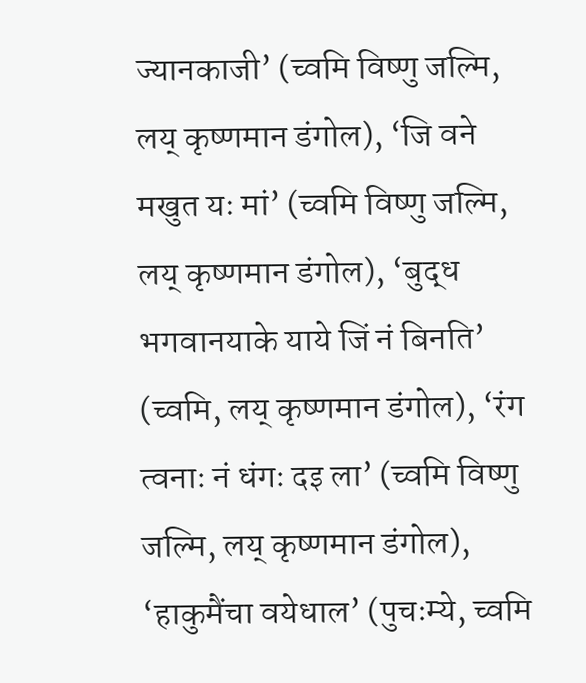ज्यानकाजी’ (च्वमि विष्णु जल्मि, लय्‌ कृष्णमान डंगोल), ‘जि वने मखुत यः मां’ (च्वमि विष्णु जल्मि, लय्‌ कृष्णमान डंगोल), ‘बुद्ध भगवानयाके याये जिं नं बिनति’ (च्वमि, लय्‌ कृष्णमान डंगोल), ‘रंग त्वनाः नं धंगः दइ ला’ (च्वमि विष्णु जल्मि, लय्‌ कृष्णमान डंगोल), ‘हाकुमैंचा वयेधाल’ (पुचःम्ये, च्वमि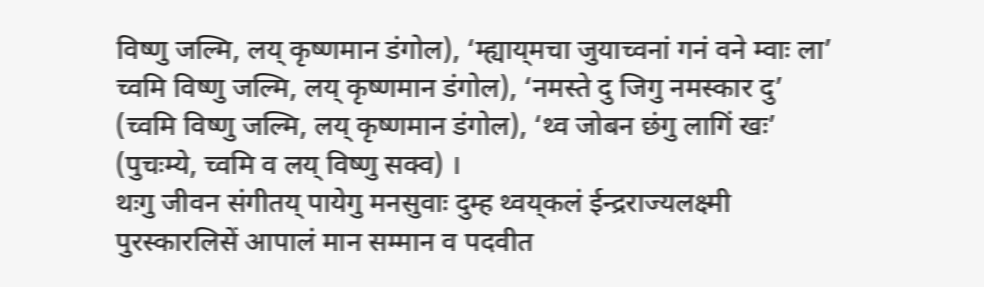विष्णु जल्मि, लय्‌ कृष्णमान डंगोल), ‘म्ह्याय्‌मचा जुयाच्वनां गनं वने म्वाः ला’ च्वमि विष्णु जल्मि, लय्‌ कृष्णमान डंगोल), ‘नमस्ते दु जिगु नमस्कार दु’ (च्वमि विष्णु जल्मि, लय्‌ कृष्णमान डंगोल), ‘थ्व जोबन छंगु लागिं खः’ (पुचःम्ये, च्वमि व लय्‌ विष्णु सक्व) ।
थःगु जीवन संगीतय्‌ पायेगु मनसुवाः दुम्ह थ्वय्‌कलं ईन्द्रराज्यलक्ष्मी पुरस्कारलिसें आपालं मान सम्मान व पदवीत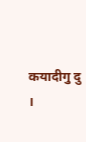कयादीगु दु ।